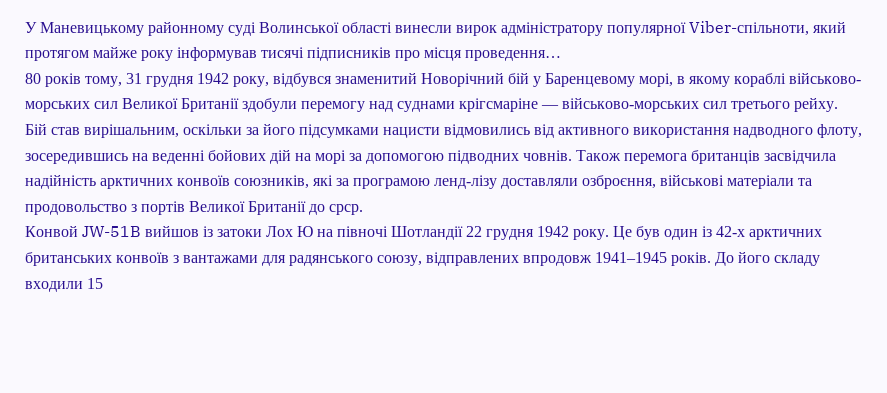У Маневицькому районному суді Волинської області винесли вирок адміністратору популярної Viber-спільноти, який протягом майже року інформував тисячі підписників про місця проведення…
80 років тому, 31 грудня 1942 року, відбувся знаменитий Новорічний бій у Баренцевому морі, в якому кораблі військово-морських сил Великої Британії здобули перемогу над суднами крігсмаріне — військово-морських сил третього рейху. Бій став вирішальним, оскільки за його підсумками нацисти відмовились від активного використання надводного флоту, зосередившись на веденні бойових дій на морі за допомогою підводних човнів. Також перемога британців засвідчила надійність арктичних конвоїв союзників, які за програмою ленд-лізу доставляли озброєння, військові матеріали та продовольство з портів Великої Британії до срср.
Конвой JW-51B вийшов із затоки Лох Ю на півночі Шотландії 22 грудня 1942 року. Це був один із 42-х арктичних британських конвоїв з вантажами для радянського союзу, відправлених впродовж 1941–1945 років. До його складу входили 15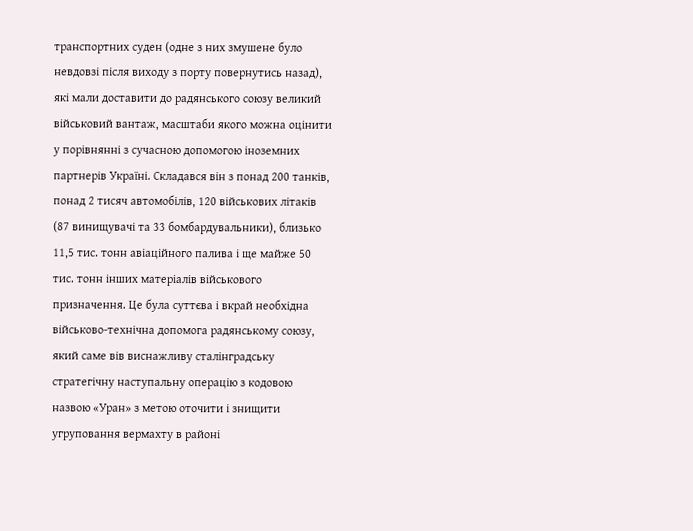транспортних суден (одне з них змушене було невдовзі після виходу з порту повернутись назад), які мали доставити до радянського союзу великий військовий вантаж, масштаби якого можна оцінити у порівнянні з сучасною допомогою іноземних партнерів Україні. Складався він з понад 200 танків, понад 2 тисяч автомобілів, 120 військових літаків (87 винищувачі та 33 бомбардувальники), близько 11,5 тис. тонн авіаційного палива і ще майже 50 тис. тонн інших матеріалів військового призначення. Це була суттєва і вкрай необхідна військово-технічна допомога радянському союзу, який саме вів виснажливу сталінградську стратегічну наступальну операцію з кодовою назвою «Уран» з метою оточити і знищити угруповання вермахту в районі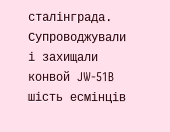сталінграда.
Супроводжували і захищали конвой JW-51B шість есмінців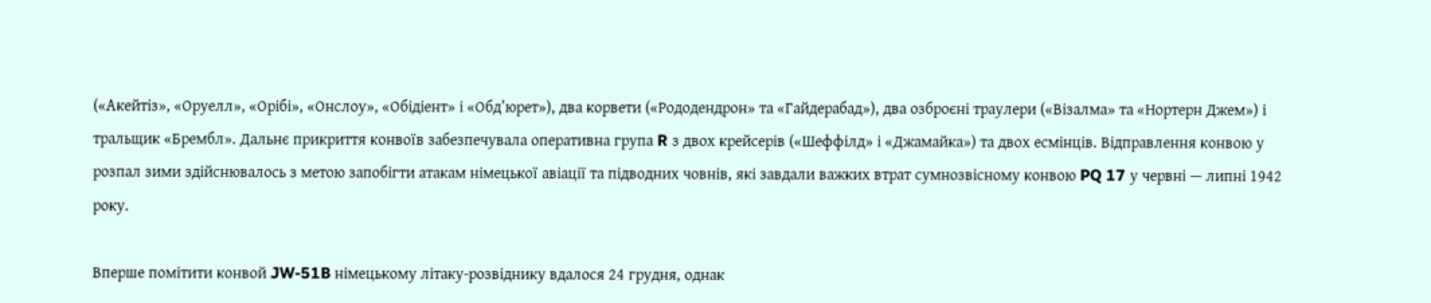(«Акейтіз», «Оруелл», «Орібі», «Онслоу», «Обідіент» і «Обд’юрет»), два корвети («Рододендрон» та «Гайдерабад»), два озброєні траулери («Візалма» та «Нортерн Джем») і тральщик «Брембл». Дальнє прикриття конвоїв забезпечувала оперативна група R з двох крейсерів («Шеффілд» і «Джамайка») та двох есмінців. Відправлення конвою у розпал зими здійснювалось з метою запобігти атакам німецької авіації та підводних човнів, які завдали важких втрат сумнозвісному конвою PQ 17 у червні — липні 1942 року.

Вперше помітити конвой JW-51B німецькому літаку-розвіднику вдалося 24 грудня, однак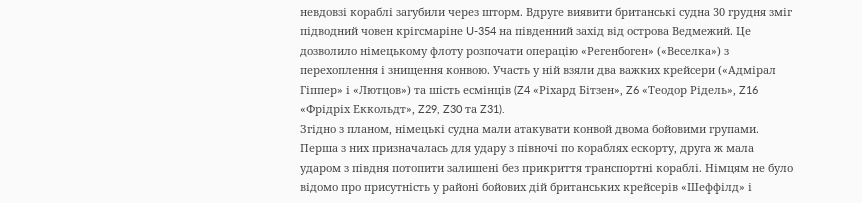невдовзі кораблі загубили через шторм. Вдруге виявити британські судна 30 грудня зміг підводний човен крігсмаріне U-354 на південний захід від острова Ведмежий. Це дозволило німецькому флоту розпочати операцію «Регенбоген» («Веселка») з перехоплення і знищення конвою. Участь у ній взяли два важких крейсери («Адмірал Гіппер» і «Лютцов») та шість есмінців (Z4 «Ріхард Бітзен», Z6 «Теодор Рідель», Z16 «Фрідріх Еккольдт», Z29, Z30 та Z31).
Згідно з планом, німецькі судна мали атакувати конвой двома бойовими групами. Перша з них призначалась для удару з півночі по кораблях ескорту, друга ж мала ударом з півдня потопити залишені без прикриття транспортні кораблі. Німцям не було відомо про присутність у районі бойових дій британських крейсерів «Шеффілд» і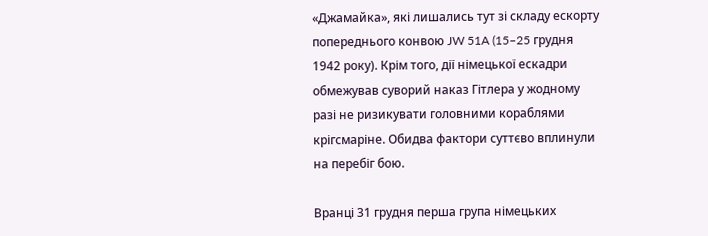«Джамайка», які лишались тут зі складу ескорту попереднього конвою JW 51A (15–25 грудня 1942 року). Крім того, дії німецької ескадри обмежував суворий наказ Гітлера у жодному разі не ризикувати головними кораблями крігсмаріне. Обидва фактори суттєво вплинули на перебіг бою.

Вранці 31 грудня перша група німецьких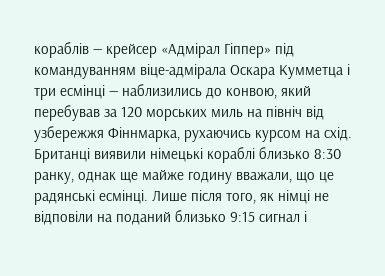кораблів — крейсер «Адмірал Гіппер» під командуванням віце-адмірала Оскара Кумметца і три есмінці — наблизились до конвою, який перебував за 120 морських миль на північ від узбережжя Фіннмарка, рухаючись курсом на схід. Британці виявили німецькі кораблі близько 8:30 ранку, однак ще майже годину вважали, що це радянські есмінці. Лише після того, як німці не відповіли на поданий близько 9:15 сигнал і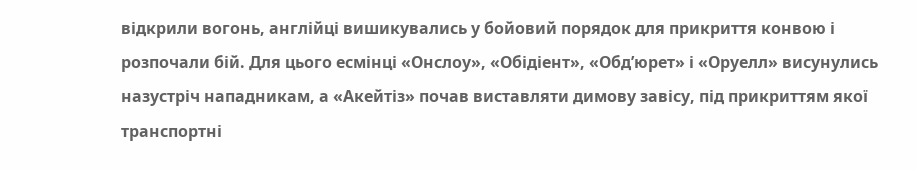відкрили вогонь, англійці вишикувались у бойовий порядок для прикриття конвою і розпочали бій. Для цього есмінці «Онслоу», «Обідіент», «Обд’юрет» і «Оруелл» висунулись назустріч нападникам, а «Акейтіз» почав виставляти димову завісу, під прикриттям якої транспортні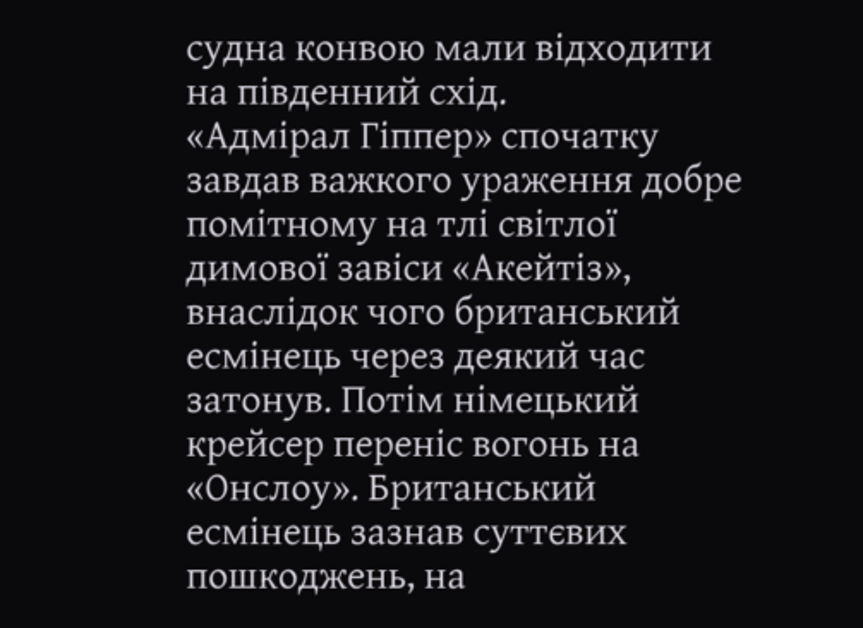судна конвою мали відходити на південний схід.
«Адмірал Гіппер» спочатку завдав важкого ураження добре помітному на тлі світлої димової завіси «Акейтіз», внаслідок чого британський есмінець через деякий час затонув. Потім німецький крейсер переніс вогонь на «Онслоу». Британський есмінець зазнав суттєвих пошкоджень, на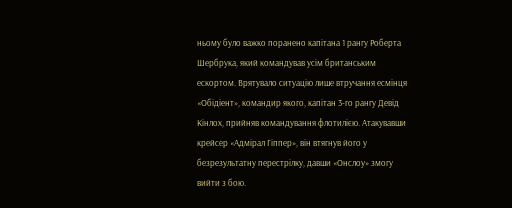ньому було важко поранено капітана 1 рангу Роберта Шербрука, який командував усім британським ескортом. Врятувало ситуацію лише втручання есмінця «Обідіент», командир якого, капітан 3-го рангу Девід Кінлох, прийняв командування флотилією. Атакувавши крейсер «Адмірал Гіппер», він втягнув його у безрезультатну перестрілку, давши «Онслоу» змогу вийти з бою.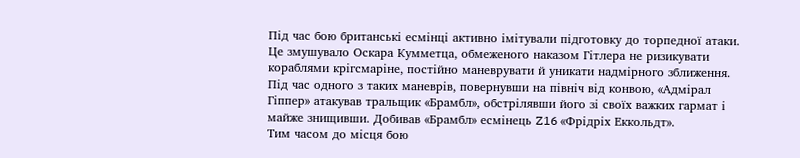Під час бою британські есмінці активно імітували підготовку до торпедної атаки. Це змушувало Оскара Кумметца, обмеженого наказом Гітлера не ризикувати кораблями крігсмаріне, постійно маневрувати й уникати надмірного зближення. Під час одного з таких маневрів, повернувши на північ від конвою, «Адмірал Гіппер» атакував тральщик «Брамбл», обстрілявши його зі своїх важких гармат і майже знищивши. Добивав «Брамбл» есмінець Z16 «Фрідріх Еккольдт».
Тим часом до місця бою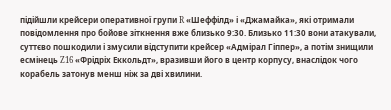підійшли крейсери оперативної групи R «Шеффілд» і «Джамайка», які отримали повідомлення про бойове зіткнення вже близько 9:30. Близько 11:30 вони атакували, суттєво пошкодили і змусили відступити крейсер «Адмірал Гіппер», а потім знищили есмінець Z16 «Фрідріх Еккольдт», вразивши його в центр корпусу, внаслідок чого корабель затонув менш ніж за дві хвилини.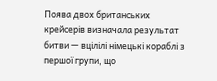Поява двох британських крейсерів визначала результат битви — вцілілі німецькі кораблі з першої групи, що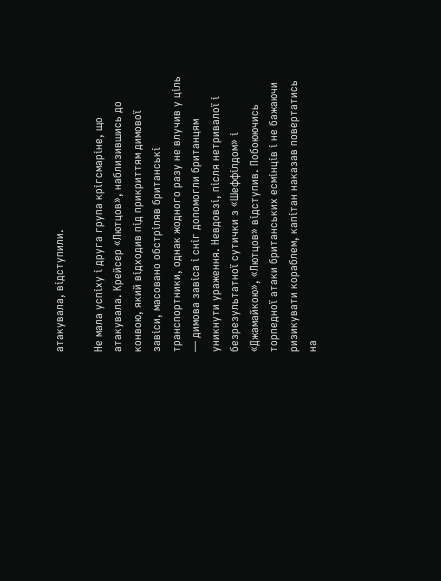атакувала, відступили.

Не мала успіху і друга група крігсмаріне, що атакувала. Крейсер «Лютцов», наблизившись до конвою, який відходив під прикриттям димової завіси, масовано обстріляв британські транспортники, однак жодного разу не влучив у ціль — димова завіса і сніг допомогли британцям уникнути ураження. Невдовзі, після нетривалої і безрезультатної сутички з «Шеффілдом» і «Джамайкою», «Лютцов» відступив. Побоюючись торпедної атаки британських есмінців і не бажаючи ризикувати кораблем, капітан наказав повертатись на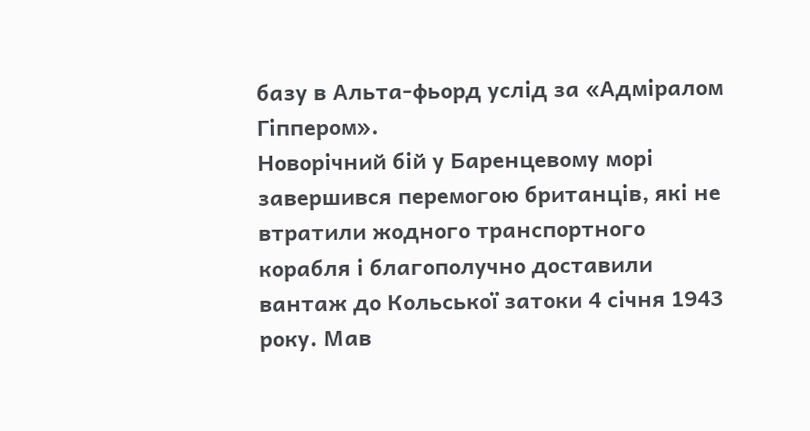базу в Альта-фьорд услід за «Адміралом Гіппером».
Новорічний бій у Баренцевому морі завершився перемогою британців, які не втратили жодного транспортного корабля і благополучно доставили вантаж до Кольської затоки 4 січня 1943 року. Мав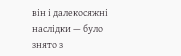він і далекосяжні наслідки — було знято з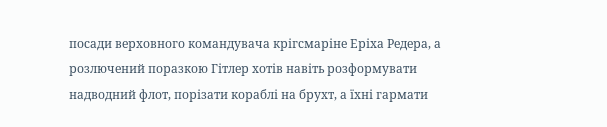посади верховного командувача крігсмаріне Еріха Редера, а розлючений поразкою Гітлер хотів навіть розформувати надводний флот, порізати кораблі на брухт, а їхні гармати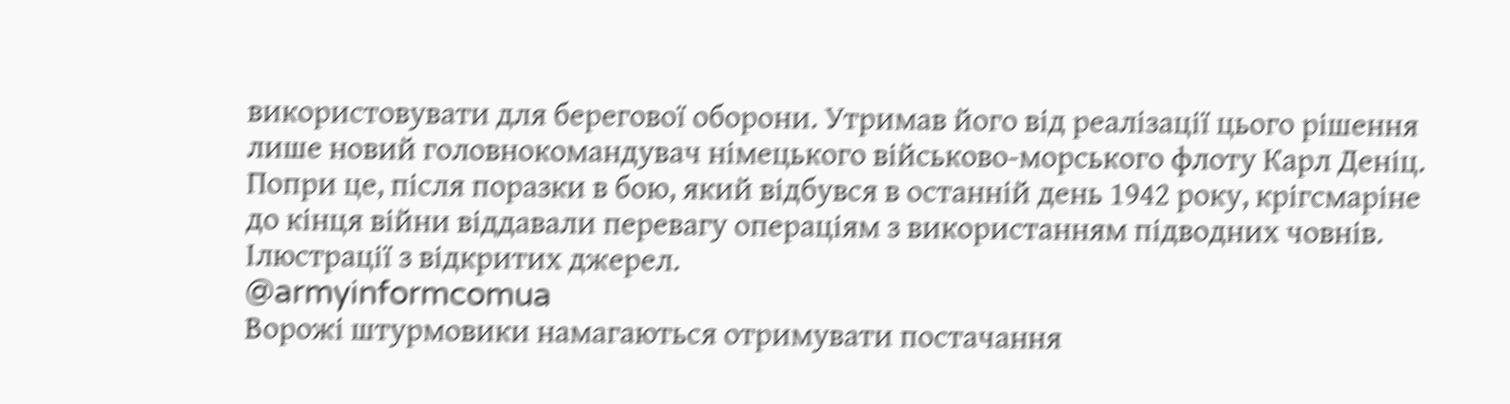використовувати для берегової оборони. Утримав його від реалізації цього рішення лише новий головнокомандувач німецького військово-морського флоту Карл Деніц. Попри це, після поразки в бою, який відбувся в останній день 1942 року, крігсмаріне до кінця війни віддавали перевагу операціям з використанням підводних човнів.
Ілюстрації з відкритих джерел.
@armyinformcomua
Ворожі штурмовики намагаються отримувати постачання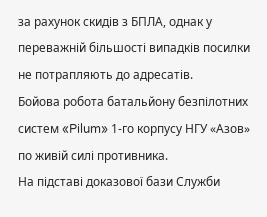за рахунок скидів з БПЛА, однак у переважній більшості випадків посилки не потрапляють до адресатів.
Бойова робота батальйону безпілотних систем «Pilum» 1-го корпусу НГУ «Азов» по живій силі противника.
На підставі доказової бази Служби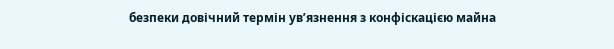безпеки довічний термін ув’язнення з конфіскацією майна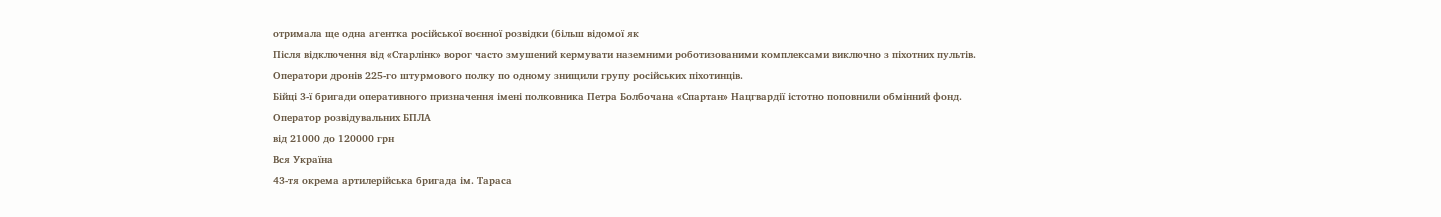отримала ще одна агентка російської воєнної розвідки (більш відомої як
Після відключення від «Старлінк» ворог часто змушений кермувати наземними роботизованими комплексами виключно з піхотних пультів.
Оператори дронів 225-го штурмового полку по одному знищили групу російських піхотинців.
Бійці 3-ї бригади оперативного призначення імені полковника Петра Болбочана «Спартан» Нацгвардії істотно поповнили обмінний фонд.
Оператор розвідувальних БПЛА
від 21000 до 120000 грн
Вся Україна
43-тя окрема артилерійська бригада ім. Тараса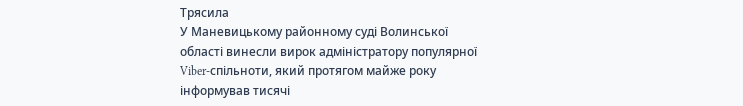Трясила
У Маневицькому районному суді Волинської області винесли вирок адміністратору популярної Viber-спільноти, який протягом майже року інформував тисячі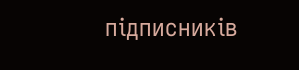підписників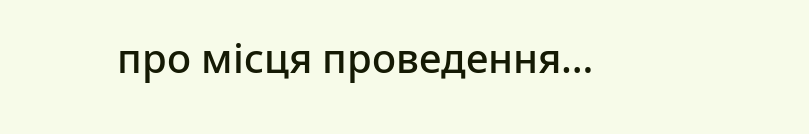про місця проведення…